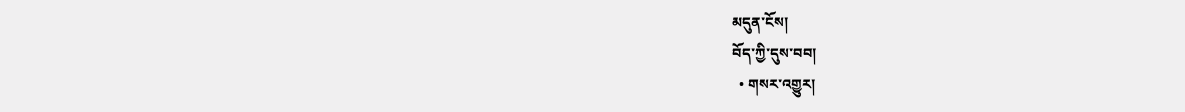མདུན་ངོས།
བོད་ཀྱི་དུས་བབ།
  • གསར་འགྱུར།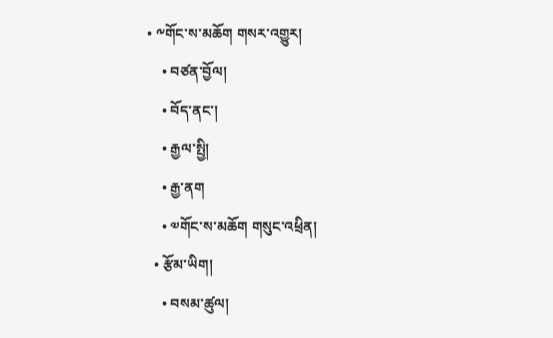• ༸གོང་ས་མཆོག གསར་འགྱུར།
    • བཙན་བྱོལ།
    • བོད་ནང་།
    • རྒྱལ་སྤྱི།
    • རྒྱ་ནག
    • ༧གོང་ས་མཆོག གསུང་འཕྲིན།
  • རྩོམ་ཡིག།
    • བསམ་ཚུལ།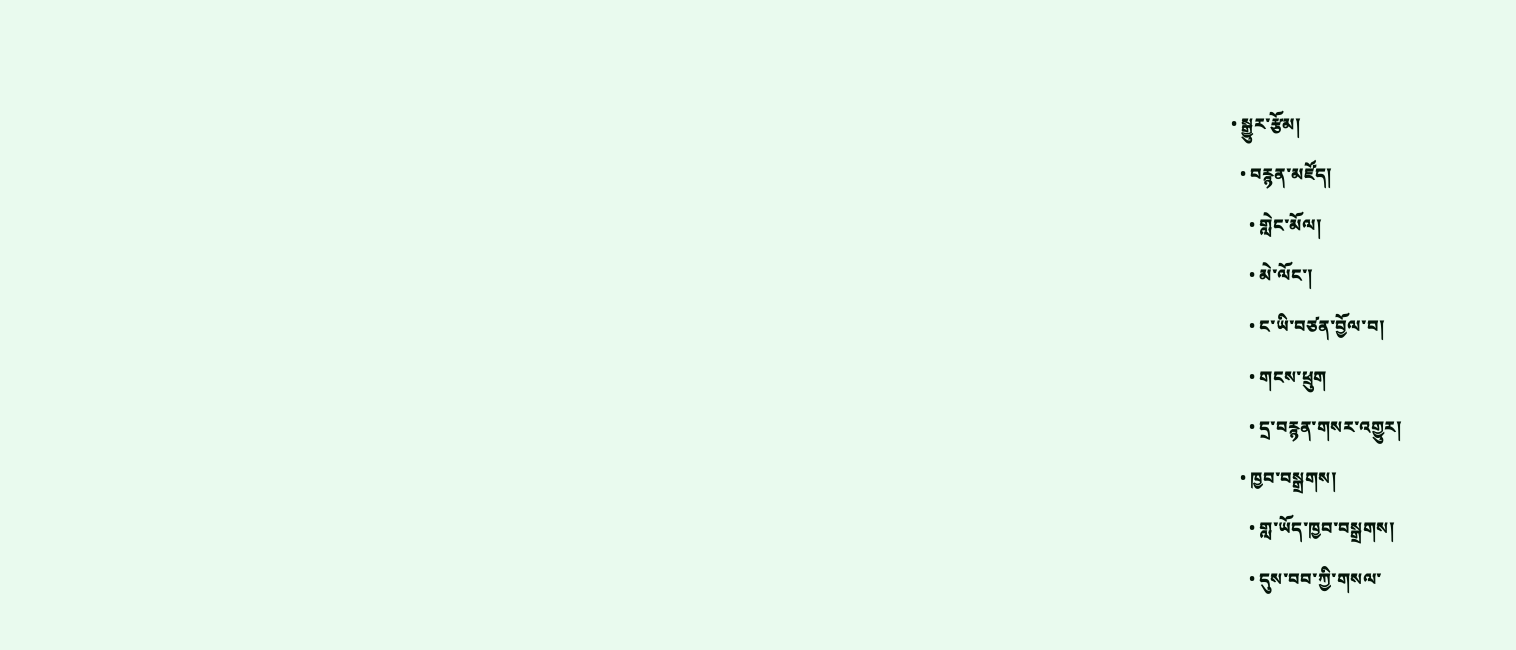• སྒྱུར་རྩོམ།
  • བརྙན་མཛོད།
    • གླེང་མོལ།
    • མེ་ལོང་།
    • ང་ཡི་བཙན་བྱོལ་བ།
    • གངས་ཕྲུག
    • དྲ་བརྙན་གསར་འགྱུར།
  • ཁྱབ་བསྒྲགས།
    • གླ་ཡོད་ཁྱབ་བསྒྲགས།
    • དུས་བབ་ཀྱི་གསལ་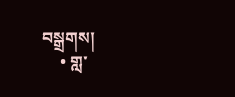བསྒྲགས།
    • གླ་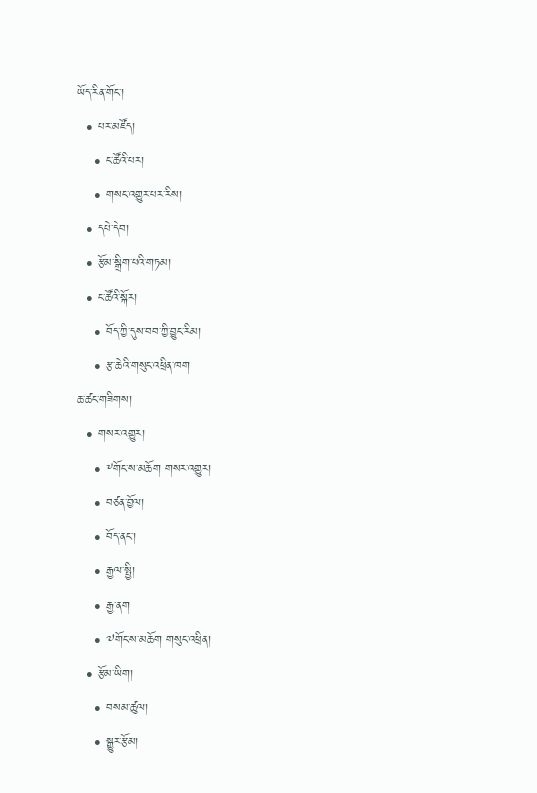ཡོད་རིན་གོང་།
  • པར་མཛོད།
    • ང་ཚོའི་པར།
    • གསང་འགྱུར་པར་རིས།
  • དཔེ་དེབ།
  • རྩོམ་སྒྲིག་པའི་གཏམ།
  • ང་ཚོའི་སྐོར།
    • བོད་ཀྱི་དུས་བབ་ཀྱི་བྱུང་རིམ།
    • རྩ་ཆེའི་གསུང་འཕྲིན་ཁག
ཆ་ཚང་གཟིགས།
  • གསར་འགྱུར།
    • ༸གོང་ས་མཆོག གསར་འགྱུར།
    • བཙན་བྱོལ།
    • བོད་ནང་།
    • རྒྱལ་སྤྱི།
    • རྒྱ་ནག
    • ༧གོང་ས་མཆོག གསུང་འཕྲིན།
  • རྩོམ་ཡིག།
    • བསམ་ཚུལ།
    • སྒྱུར་རྩོམ།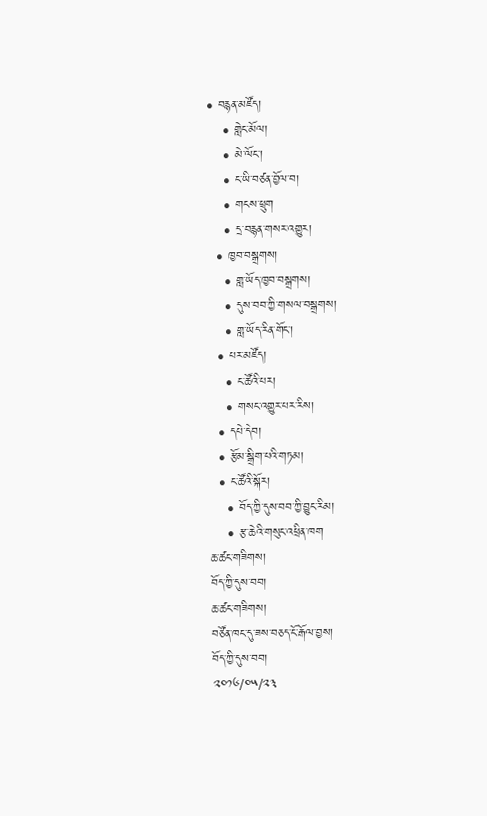• བརྙན་མཛོད།
    • གླེང་མོལ།
    • མེ་ལོང་།
    • ང་ཡི་བཙན་བྱོལ་བ།
    • གངས་ཕྲུག
    • དྲ་བརྙན་གསར་འགྱུར།
  • ཁྱབ་བསྒྲགས།
    • གླ་ཡོད་ཁྱབ་བསྒྲགས།
    • དུས་བབ་ཀྱི་གསལ་བསྒྲགས།
    • གླ་ཡོད་རིན་གོང་།
  • པར་མཛོད།
    • ང་ཚོའི་པར།
    • གསང་འགྱུར་པར་རིས།
  • དཔེ་དེབ།
  • རྩོམ་སྒྲིག་པའི་གཏམ།
  • ང་ཚོའི་སྐོར།
    • བོད་ཀྱི་དུས་བབ་ཀྱི་བྱུང་རིམ།
    • རྩ་ཆེའི་གསུང་འཕྲིན་ཁག
ཆ་ཚང་གཟིགས།
བོད་ཀྱི་དུས་བབ།
ཆ་ཚང་གཟིགས།
བཙོན་ཁང་དུ་ཟས་བཅད་ངོ་རྒོལ་བྱས།
བོད་ཀྱི་དུས་བབ།
༢༠༡༦/༠༥/༢༣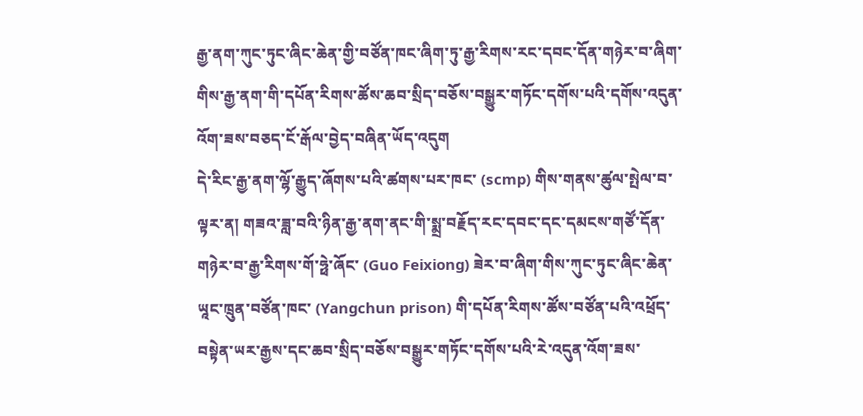རྒྱ་ནག་ཀུང་ཏུང་ཞིང་ཆེན་གྱི་བཙོན་ཁང་ཞིག་ཏུ་རྒྱ་རིགས་རང་དབང་དོན་གཉེར་བ་ཞིག་གིས་རྒྱ་ནག་གི་དཔོན་རིགས་ཚོས་ཆབ་སྲིད་བཅོས་བསྒྱུར་གཏོང་དགོས་པའི་དགོས་འདུན་འོག་ཟས་བཅད་ངོ་རྒོལ་བྱེད་བཞིན་ཡོད་འདུག
དེ་རིང་རྒྱ་ནག་ལྷོ་རྒྱུད་ཞོགས་པའི་ཚགས་པར་ཁང་ (scmp) གིས་གནས་ཚུལ་སྤེལ་བ་ལྟར་ན། གཟའ་ཟླ་བའི་ཉིན་རྒྱ་ནག་ནང་གི་སྨྲ་བརྗོད་རང་དབང་དང་དམངས་གཙོ་དོན་གཉེར་བ་རྒྱ་རིགས་གོ་ཧྥེ་ཞོང་ (Guo Feixiong) ཟེར་བ་ཞིག་གིས་ཀུང་ཏུང་ཞིང་ཆེན་ཡཱང་ཁྲུན་བཙོན་ཁང་ (Yangchun prison) གི་དཔོན་རིགས་ཚོས་བཙོན་པའི་འཕྲོད་བསྟེན་ཡར་རྒྱས་དང་ཆབ་སྲིད་བཅོས་བསྒྱུར་གཏོང་དགོས་པའི་རེ་འདུན་འོག་ཟས་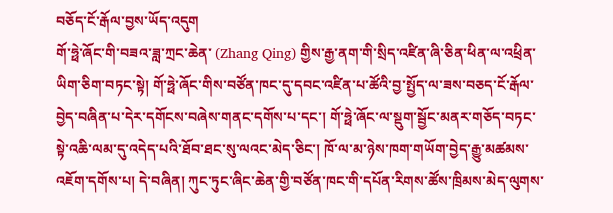བཅོད་ངོ་རྒོལ་བྱས་ཡོད་འདུག
གོ་ཧྥེ་ཞོང་གི་བཟའ་ཟླ་ཀྲང་ཆེན་ (Zhang Qing) གྱིས་རྒྱ་ནག་གི་སྲིད་འཛིན་ཞི་ཅིན་ཕིན་ལ་འཕྲིན་ཡིག་ཅིག་བཏང་སྟེ། གོ་ཧྥེ་ཞོང་གིས་བཙོན་ཁང་དུ་དབང་འཛིན་པ་ཚོའི་བྱ་སྤྱོད་ལ་ཟས་བཅད་ངོ་རྒོལ་བྱེད་བཞིན་པ་དེར་དགོངས་བཞེས་གནང་དགོས་པ་དང་། གོ་ཧྥེ་ཞོང་ལ་སྡུག་སྦྱོང་མནར་གཅོད་བཏང་སྟེ་འཆི་ལམ་དུ་འདེད་པའི་ཐོབ་ཐང་སུ་ལའང་མེད་ཅིང་། ཁོ་ལ་མ་ཉེས་ཁག་གཡོག་བྱེད་རྒྱུ་མཚམས་འཇོག་དགོས་པ། དེ་བཞིན། ཀུང་ཏུང་ཞིང་ཆེན་གྱི་བཙོན་ཁང་གི་དཔོན་རིགས་ཚོས་ཁྲིམས་མེད་ལུགས་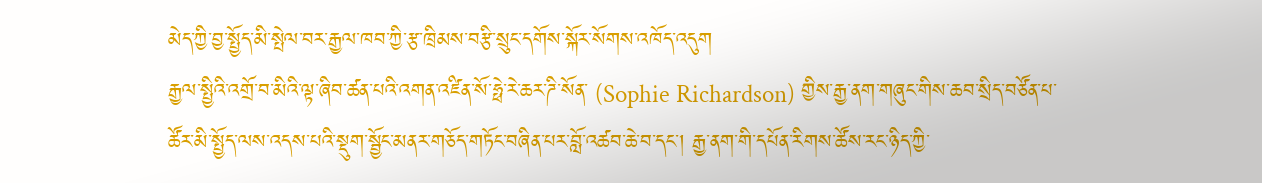མེད་ཀྱི་བྱ་སྤྱོད་མི་སྤེལ་བར་རྒྱལ་ཁབ་ཀྱི་རྩ་ཁྲིམས་བརྩི་སྲུང་དགོས་སྐོར་སོགས་འཁོད་འདུག
རྒྱལ་སྤྱིའི་འགྲོ་བ་མིའི་ལྟ་ཞིབ་ཚན་པའི་འགན་འཛིན་སོ་ཧྥེ་རེ་ཆར་ཌི་སོན་ (Sophie Richardson) གྱིས་རྒྱ་ནག་གཞུང་གིས་ཆབ་སྲིད་བཙོན་པ་ཚོར་མི་སྤྱོད་ལས་འདས་པའི་སྡུག་སྦྱོང་མནར་གཅོད་གཏོང་བཞིན་པར་བློ་འཚབ་ཆེ་བ་དང་། རྒྱ་ནག་གི་དཔོན་རིགས་ཚོས་རང་ཉིད་ཀྱི་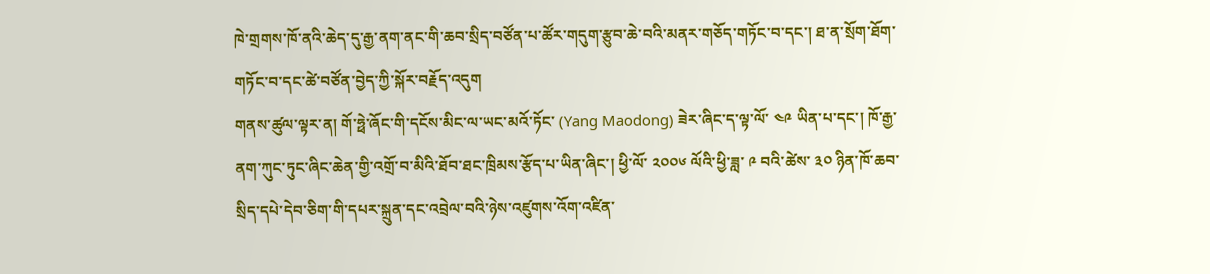ཁེ་གྲགས་ཁོ་ནའི་ཆེད་དུ་རྒྱ་ནག་ནང་གི་ཆབ་སྲིད་བཙོན་པ་ཚོར་གདུག་རྩུབ་ཆེ་བའི་མནར་གཅོད་གཏོང་བ་དང་། ཐ་ན་སྲོག་ཐོག་གཏོང་བ་དང་ཚེ་བཙོན་བྱེད་ཀྱི་སྐོར་བརྗོད་འདུག
གནས་ཚུལ་ལྟར་ན། གོ་ཧྥེ་ཞོང་གི་དངོས་མིང་ལ་ཡང་མའོ་ཏོང་ (Yang Maodong) ཟེར་ཞིང་ད་ལྟ་ལོ་ ༤༩ ཡིན་པ་དང་། ཁོ་རྒྱ་ནག་ཀུང་ཏུང་ཞིང་ཆེན་གྱི་འགྲོ་བ་མིའི་ཐོབ་ཐང་ཁྲིམས་རྩོད་པ་ཡིན་ཞིང་། ཕྱི་ལོ་ ༢༠༠༦ ལོའི་ཕྱི་ཟླ་ ༩ བའི་ཚེས་ ༣༠ ཉིན་ཁོ་ཆབ་སྲིད་དཔེ་དེབ་ཅིག་གི་དཔར་སྐྲུན་དང་འབྲེལ་བའི་ཉེས་འཛུགས་འོག་འཛིན་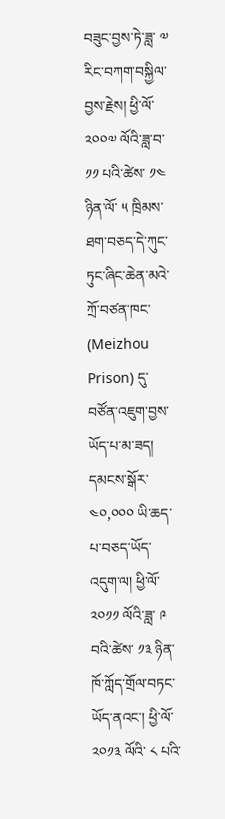བཟུང་བྱས་ཏེ་ཟླ་ ༧ རིང་བཀག་བསྐྱིལ་བྱས་རྗེས། ཕྱི་ལོ་ ༢༠༠༧ ལོའི་ཟླ་བ་ ༡༡ པའི་ཚེས་ ༡༤ ཉིན་ལོ་ ༥ ཁྲིམས་ཐག་བཅད་དེ་ཀུང་ཏུང་ཞིང་ཆེན་མའེ་ཀྲོ་བཙན་ཁང་ (Meizhou Prison) དུ་བཙོན་འཇུག་བྱས་ཡོད་པ་མ་ཟད། དམངས་སྒོར་ ༤༠,༠༠༠ ཡི་ཆད་པ་བཅད་ཡོད་འདུག་ལ། ཕྱི་ལོ་ ༢༠༡༡ ལོའི་ཟླ་ ༩ བའི་ཚེས་ ༡༣ ཉིན་ཁོ་ཀློད་གྲོལ་བཏང་ཡོད་ནའང་། ཕྱི་ལོ་ ༢༠༡༣ ལོའི་ ༨ པའི་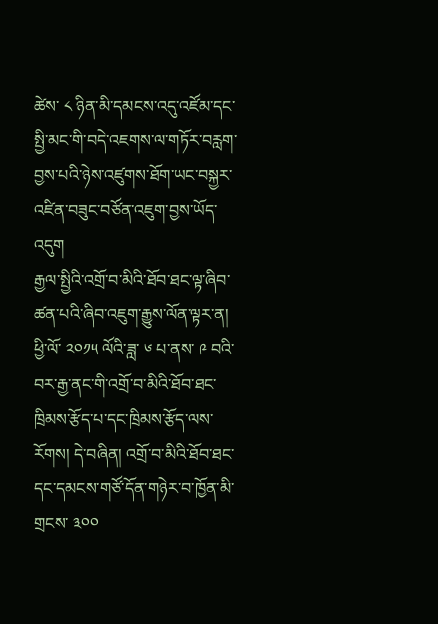ཚེས་ ༨ ཉིན་མི་དམངས་འདུ་འཛོམ་དང་སྤྱི་མང་གི་བདེ་འཇགས་ལ་གཏོར་བརླག་བྱས་པའི་ཉེས་འཛུགས་ཐོག་ཡང་བསྐྱར་འཛིན་བཟུང་བཙོན་འཇུག་བྱས་ཡོད་འདུག
རྒྱལ་སྤྱིའི་འགྲོ་བ་མིའི་ཐོབ་ཐང་ལྟ་ཞིབ་ཚན་པའི་ཞིབ་འཇུག་རྒྱུས་ལོན་ལྟར་ན། ཕྱི་ལོ་ ༢༠༡༥ ལོའི་ཟླ་ ༦ པ་ནས་ ༩ བའི་བར་རྒྱ་ནང་གི་འགྲོ་བ་མིའི་ཐོབ་ཐང་ཁྲིམས་རྩོད་པ་དང་ཁྲིམས་རྩོད་ལས་རོགས། དེ་བཞིན། འགྲོ་བ་མིའི་ཐོབ་ཐང་དང་དམངས་གཙོ་དོན་གཉེར་བ་ཁྱོན་མི་གྲངས་ ༣༠༠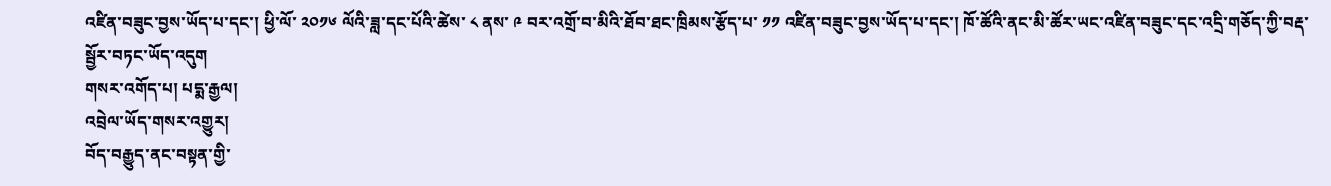འཛིན་བཟུང་བྱས་ཡོད་པ་དང་། ཕྱི་ལོ་ ༢༠༡༦ ལོའི་ཟླ་དང་པོའི་ཚེས་ ༨ ནས་ ༩ བར་འགྲོ་བ་མིའི་ཐོབ་ཐང་ཁྲིམས་རྩོད་པ་ ༡༡ འཛིན་བཟུང་བྱས་ཡོད་པ་དང་། ཁོ་ཚོའི་ནང་མི་ཚོར་ཡང་འཛིན་བཟུང་དང་འདྲི་གཅོད་ཀྱི་བརྡ་སྦྱོར་བཏང་ཡོད་འདུག
གསར་འགོད་པ། པདྨ་རྒྱལ།
འབྲེལ་ཡོད་གསར་འགྱུར།
བོད་བརྒྱུད་ནང་བསྟན་གྱི་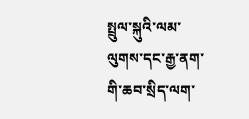སྤྲུལ་སྐུའི་ལམ་ལུགས་དང་རྒྱ་ནག་གི་ཆབ་སྲིད་ལག་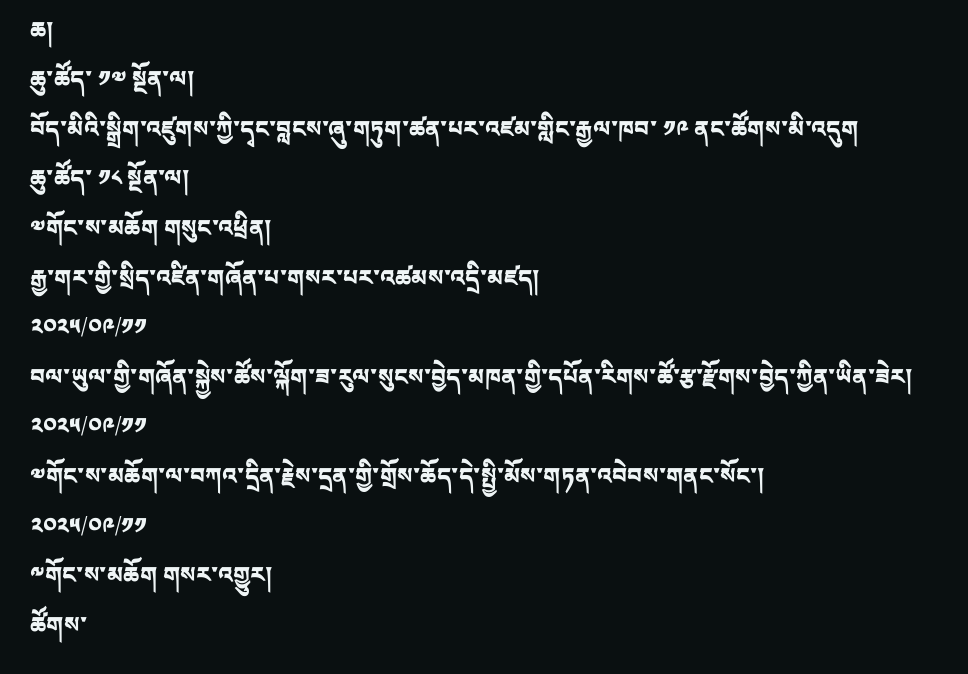ཆ།
ཆུ་ཚོད་ ༡༧ སྔོན་ལ།
བོད་མིའི་སྒྲིག་འཛུགས་ཀྱི་དྭང་བླངས་ཞུ་གཏུག་ཚན་པར་འཛམ་གླིང་རྒྱལ་ཁབ་ ༡༩ ནང་ཚོགས་མི་འདུག
ཆུ་ཚོད་ ༡༨ སྔོན་ལ།
༧གོང་ས་མཆོག གསུང་འཕྲིན།
རྒྱ་གར་གྱི་སྲིད་འཛིན་གཞོན་པ་གསར་པར་འཚམས་འདྲི་མཛད།
༢༠༢༥/༠༩/༡༡
བལ་ཡུལ་གྱི་གཞོན་སྐྱེས་ཚོས་ལྐོག་ཟ་རུལ་སུངས་བྱེད་མཁན་གྱི་དཔོན་རིགས་ཚོ་རྩ་རྫོགས་བྱེད་ཀྱིན་ཡིན་ཟེར།
༢༠༢༥/༠༩/༡༡
༧གོང་ས་མཆོག་ལ་བཀའ་དྲིན་རྗེས་དྲན་གྱི་གྲོས་ཆོད་དེ་སྤྱི་མོས་གཏན་འབེབས་གནང་སོང་།
༢༠༢༥/༠༩/༡༡
༸གོང་ས་མཆོག གསར་འགྱུར།
ཚོགས་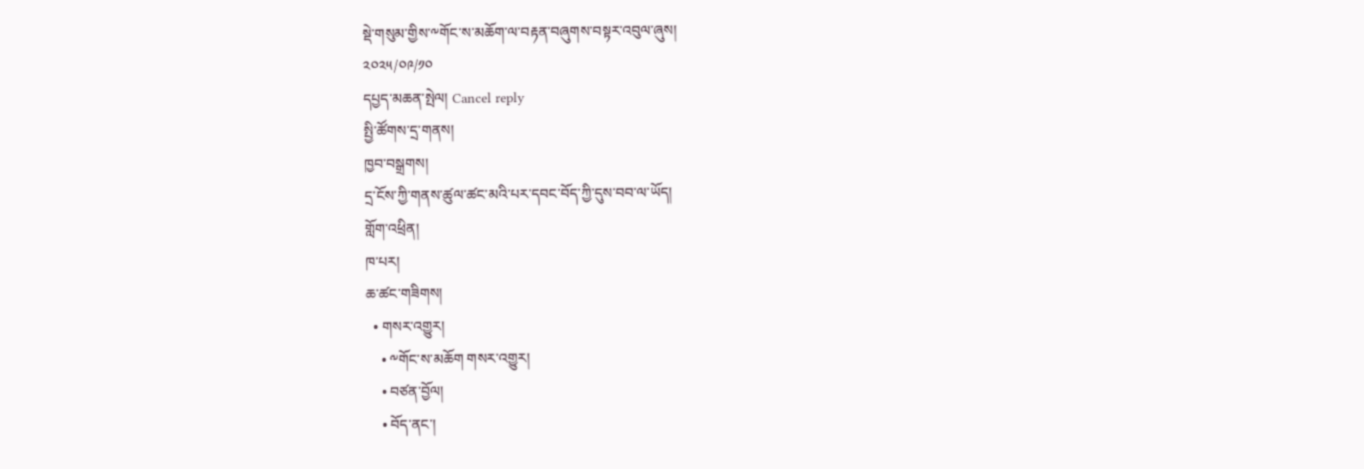སྡེ་གསུམ་གྱིས་༸གོང་ས་མཆོག་ལ་བརྟན་བཞུགས་བསྟར་འབུལ་ཞུས།
༢༠༢༥/༠༩/༡༠
དཔྱད་མཆན་སྤེལ། Cancel reply
སྤྱི་ཚོགས་དྲ་གནས།
ཁྱབ་བསྒྲགས།
དྲ་ངོས་ཀྱི་གནས་ཚུལ་ཚང་མའི་པར་དབང་བོད་ཀྱི་དུས་བབ་ལ་ཡོད།
གློག་འཕྲིན།
ཁ་པར།
ཆ་ཚང་གཟིགས།
  • གསར་འགྱུར།
    • ༸གོང་ས་མཆོག གསར་འགྱུར།
    • བཙན་བྱོལ།
    • བོད་ནང་།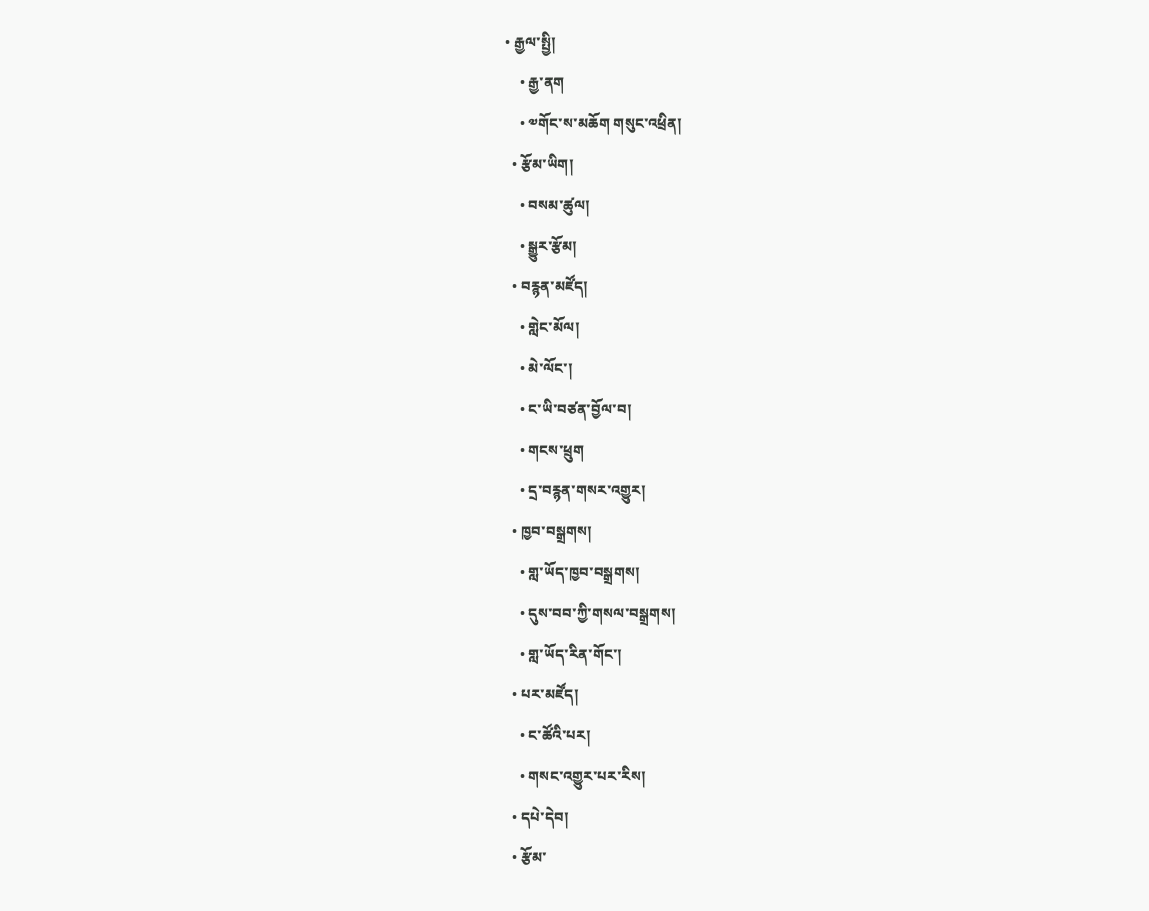• རྒྱལ་སྤྱི།
    • རྒྱ་ནག
    • ༧གོང་ས་མཆོག གསུང་འཕྲིན།
  • རྩོམ་ཡིག།
    • བསམ་ཚུལ།
    • སྒྱུར་རྩོམ།
  • བརྙན་མཛོད།
    • གླེང་མོལ།
    • མེ་ལོང་།
    • ང་ཡི་བཙན་བྱོལ་བ།
    • གངས་ཕྲུག
    • དྲ་བརྙན་གསར་འགྱུར།
  • ཁྱབ་བསྒྲགས།
    • གླ་ཡོད་ཁྱབ་བསྒྲགས།
    • དུས་བབ་ཀྱི་གསལ་བསྒྲགས།
    • གླ་ཡོད་རིན་གོང་།
  • པར་མཛོད།
    • ང་ཚོའི་པར།
    • གསང་འགྱུར་པར་རིས།
  • དཔེ་དེབ།
  • རྩོམ་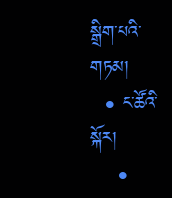སྒྲིག་པའི་གཏམ།
  • ང་ཚོའི་སྐོར།
    •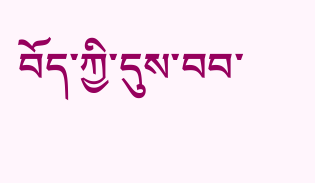བོད་ཀྱི་དུས་བབ་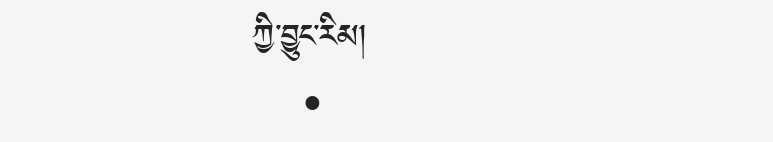ཀྱི་བྱུང་རིམ།
    •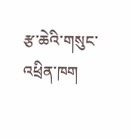རྩ་ཆེའི་གསུང་འཕྲིན་ཁག